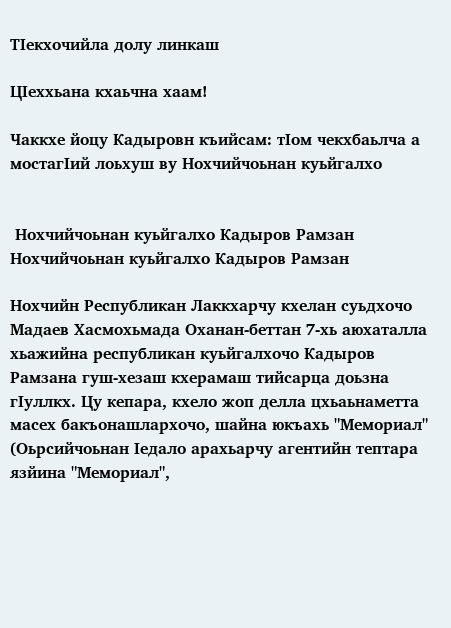ТIекхочийла долу линкаш

ЦIеххьана кхаьчна хаам!

Чаккхе йоцу Кадыровн къийсам: тIом чекхбаьлча а мостагIий лоьхуш ву Нохчийчоьнан куьйгалхо


 Нохчийчоьнан куьйгалхо Кадыров Рамзан
Нохчийчоьнан куьйгалхо Кадыров Рамзан

Нохчийн Республикан Лаккхарчу кхелан суьдхочо Мадаев Хасмохьмада Оханан-беттан 7-хь аюхаталла хьажийна республикан куьйгалхочо Кадыров Рамзана гуш-хезаш кхерамаш тийсарца доьзна гIуллкх. Цу кепара, кхело жоп делла цхьаьнаметта масех бакъонашлархочо, шайна юкъахь "Мемориал" (Оьрсийчоьнан Iедало арахьарчу агентийн тептара язйина "Мемориал",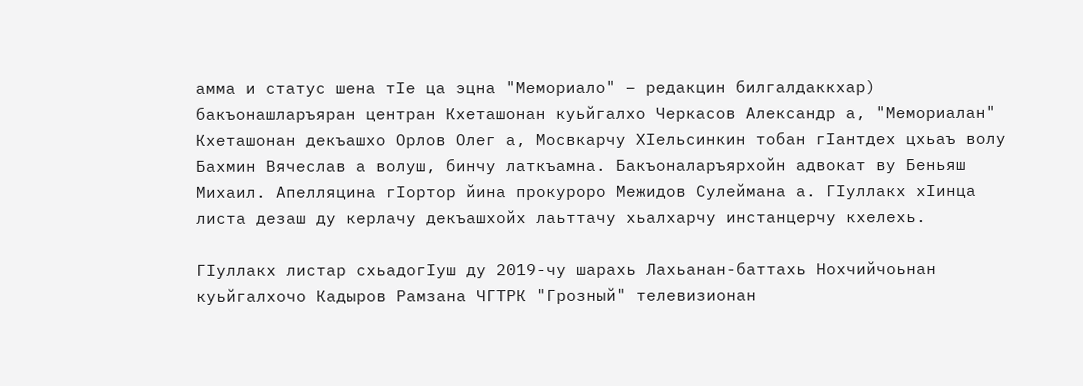амма и статус шена тIе ца эцна "Мемориало" – редакцин билгалдаккхар) бакъонашларъяран центран Кхеташонан куьйгалхо Черкасов Александр а, "Мемориалан" Кхеташонан декъашхо Орлов Олег а, Мосвкарчу ХIельсинкин тобан гIантдех цхьаъ волу Бахмин Вячеслав а волуш, бинчу латкъамна. Бакъоналаръярхойн адвокат ву Беньяш Михаил. Апелляцина гIортор йина прокуроро Межидов Сулеймана а. ГIуллакх хIинца листа дезаш ду керлачу декъашхойх лаьттачу хьалхарчу инстанцерчу кхелехь.

ГIуллакх листар схьадогIуш ду 2019-чу шарахь Лахьанан-баттахь Нохчийчоьнан куьйгалхочо Кадыров Рамзана ЧГТРК "Грозный" телевизионан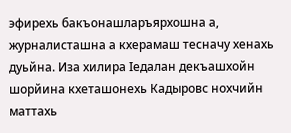эфирехь бакъонашларъярхошна а, журналисташна а кхерамаш тесначу хенахь дуьйна. Иза хилира Iедалан декъашхойн шорйина кхеташонехь Кадыровс нохчийн маттахь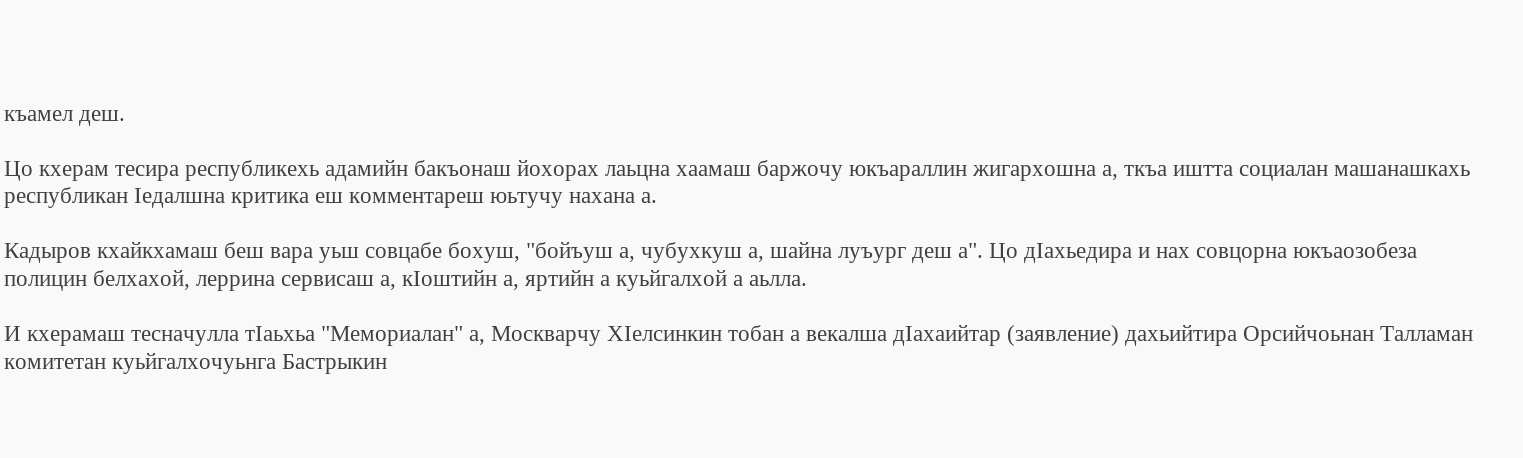къамел деш.

Цо кхерам тесира республикехь адамийн бакъонаш йохорах лаьцна хаамаш баржочу юкъараллин жигархошна а, ткъа иштта социалан машанашкахь республикан Iедалшна критика еш комментареш юьтучу нахана а.

Кадыров кхайкхамаш беш вара уьш совцабе бохуш, "бойъуш а, чубухкуш а, шайна луъург деш а". Цо дIахьедира и нах совцорна юкъаозобеза полицин белхахой, леррина сервисаш а, кIоштийн а, яртийн а куьйгалхой а аьлла.

И кхерамаш тесначулла тIаьхьа "Мемориалан" а, Москварчу ХIелсинкин тобан а векалша дIахаийтар (заявление) дахьийтира Орсийчоьнан Талламан комитетан куьйгалхочуьнга Бастрыкин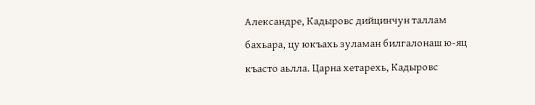Александре, Кадыровс дийцинчун таллам бахьара, цу юкъахь зуламан билгалонаш ю-яц къасто аьлла. Царна хетарехь, Кадыровс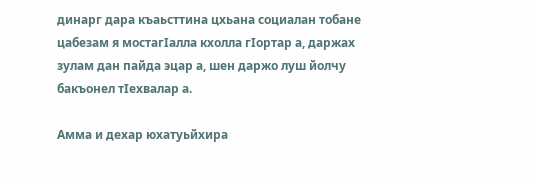динарг дара къаьсттина цхьана социалан тобане цабезам я мостагIалла кхолла гIортар а, даржах зулам дан пайда эцар а, шен даржо луш йолчу бакъонел тIехвалар а.

Амма и дехар юхатуьйхира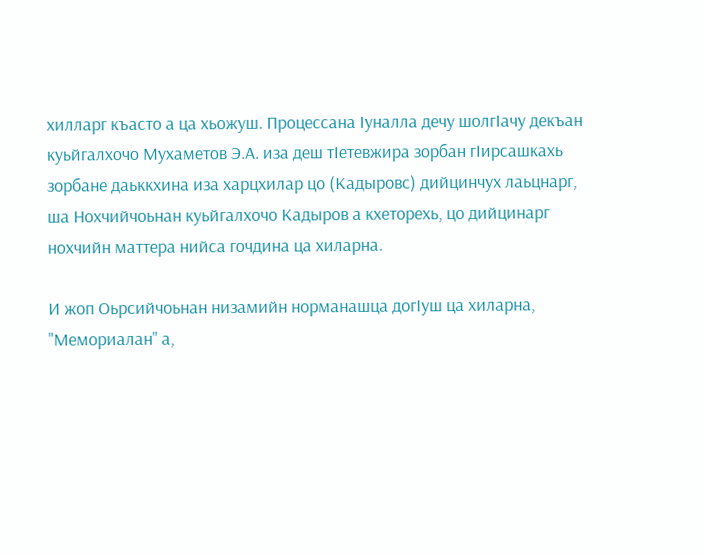хилларг къасто а ца хьожуш. Процессана Iуналла дечу шолгIачу декъан куьйгалхочо Мухаметов Э.А. иза деш тIетевжира зорбан гIирсашкахь зорбане даьккхина иза харцхилар цо (Кадыровс) дийцинчух лаьцнарг, ша Нохчийчоьнан куьйгалхочо Кадыров а кхеторехь, цо дийцинарг нохчийн маттера нийса гочдина ца хиларна.

И жоп Оьрсийчоьнан низамийн норманашца догIуш ца хиларна, "Мемориалан" а,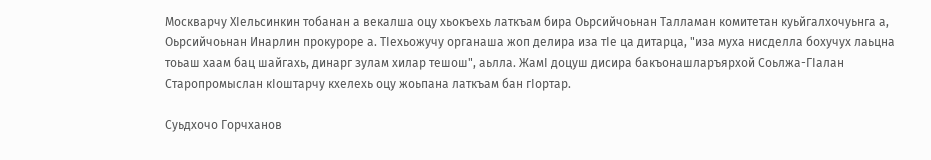Москварчу ХIельсинкин тобанан а векалша оцу хьокъехь латкъам бира Оьрсийчоьнан Талламан комитетан куьйгалхочуьнга а, Оьрсийчоьнан Инарлин прокуроре а. ТIехьожучу органаша жоп делира иза тIе ца дитарца, "иза муха нисделла бохучух лаьцна тоьаш хаам бац шайгахь, динарг зулам хилар тешош", аьлла. ЖамI доцуш дисира бакъонашларъярхой Соьлжа-ГIалан Старопромыслан кIоштарчу кхелехь оцу жоьпана латкъам бан гIортар.

Суьдхочо Горчханов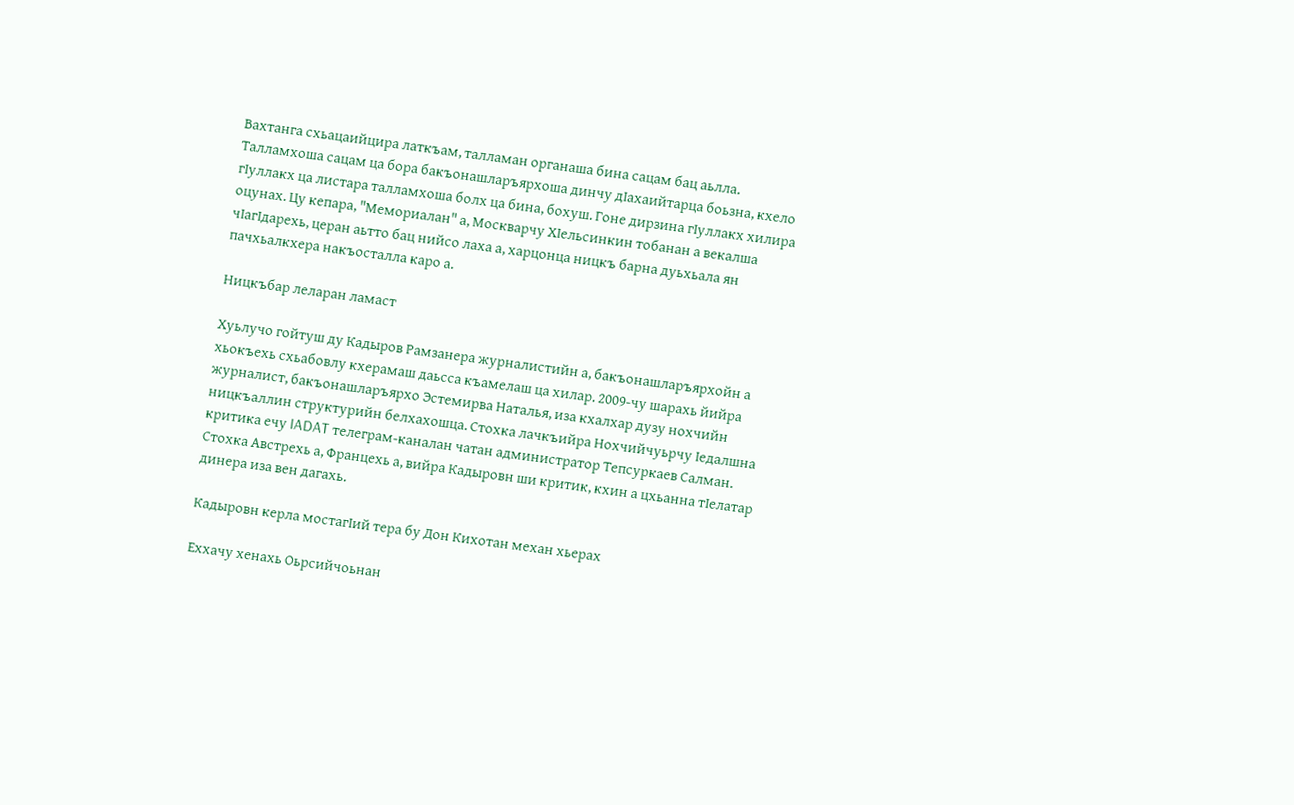Вахтанга схьацаийцира латкъам, талламан органаша бина сацам бац аьлла. Талламхоша сацам ца бора бакъонашларъярхоша динчу дIахаийтарца боьзна, кхело гIуллакх ца листара талламхоша болх ца бина, бохуш. Гоне дирзина гIуллакх хилира оцунах. Цу кепара, "Мемориалан" а, Москварчу ХIельсинкин тобанан а векалша чIагIдарехь, церан аьтто бац нийсо лаха а, харцонца ницкъ барна дуьхьала ян пачхьалкхера накъосталла каро а.

Ницкъбар леларан ламаст

Хуьлучо гойтуш ду Кадыров Рамзанера журналистийн а, бакъонашларъярхойн а хьокъехь схьабовлу кхерамаш даьсса къамелаш ца хилар. 2009-чу шарахь йийра журналист, бакъонашларъярхо Эстемирва Наталья, иза кхалхар дузу нохчийн ницкъаллин структурийн белхахошца. Стохка лачкъийра Нохчийчуьрчу Iедалшна критика ечу IADAT телеграм-каналан чатан администратор Тепсуркаев Салман. Стохка Австрехь а, Францехь а, вийра Кадыровн ши критик, кхин а цхьанна тIелатар динера иза вен дагахь.

Кадыровн керла мостагIий тера бу Дон Кихотан механ хьерах

Еххачу хенахь Оьрсийчоьнан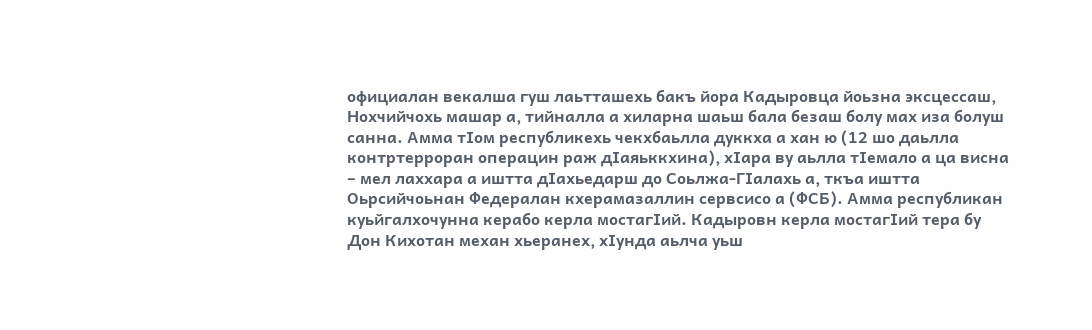официалан векалша гуш лаьтташехь бакъ йора Кадыровца йоьзна эксцессаш, Нохчийчохь машар а, тийналла а хиларна шаьш бала безаш болу мах иза болуш санна. Амма тIом республикехь чекхбаьлла дуккха а хан ю (12 шо даьлла контртерроран операцин раж дIаяьккхина), хIара ву аьлла тIемало а ца висна – мел лаххара а иштта дIахьедарш до Соьлжа-ГIалахь а, ткъа иштта Оьрсийчоьнан Федералан кхерамазаллин сервсисо а (ФСБ). Амма республикан куьйгалхочунна керабо керла мостагIий. Кадыровн керла мостагIий тера бу Дон Кихотан механ хьеранех, хIунда аьлча уьш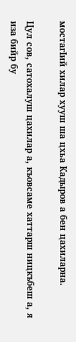мостагIий хилар хууш ша цхьа Кадыров а бен цахиларна.

Цул сов, сатохалуш цахилар а, къовсаме хаттарш ницкъбеш а, я иза бийр бу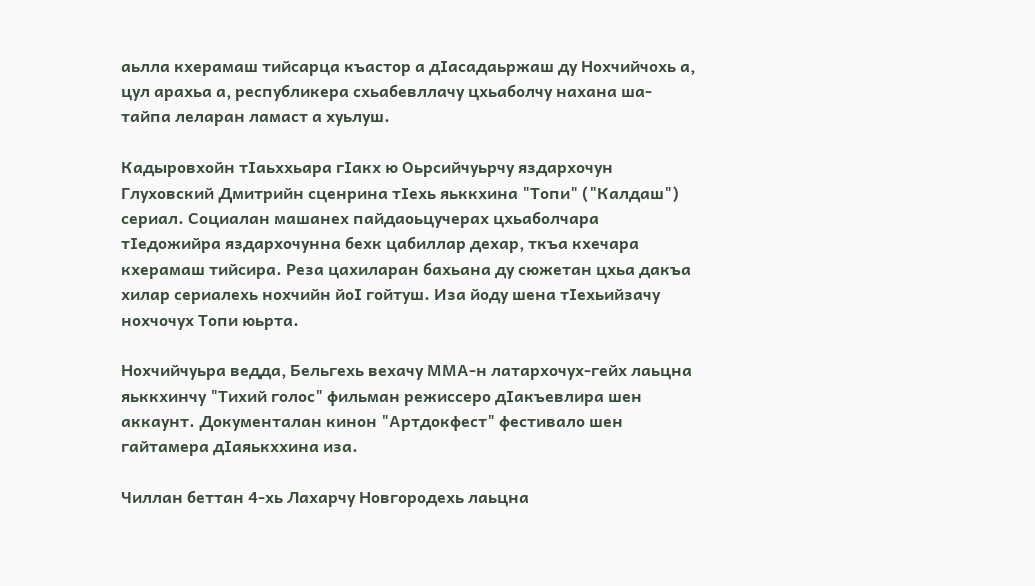аьлла кхерамаш тийсарца къастор а дIасадаьржаш ду Нохчийчохь а, цул арахьа а, республикера схьабевллачу цхьаболчу нахана ша-тайпа леларан ламаст а хуьлуш.

Кадыровхойн тIаьххьара гIакх ю Оьрсийчуьрчу яздархочун Глуховский Дмитрийн сценрина тIехь яьккхина "Топи" ("Калдаш") сериал. Социалан машанех пайдаоьцучерах цхьаболчара тIедожийра яздархочунна бехк цабиллар дехар, ткъа кхечара кхерамаш тийсира. Реза цахиларан бахьана ду сюжетан цхьа дакъа хилар сериалехь нохчийн йоI гойтуш. Иза йоду шена тIехьийзачу нохчочух Топи юьрта.

Нохчийчуьра ведда, Бельгехь вехачу ММА-н латархочух-гейх лаьцна яьккхинчу "Тихий голос" фильман режиссеро дIакъевлира шен аккаунт. Документалан кинон "Артдокфест" фестивало шен гайтамера дIаяькххина иза.

Чиллан беттан 4-хь Лахарчу Новгородехь лаьцна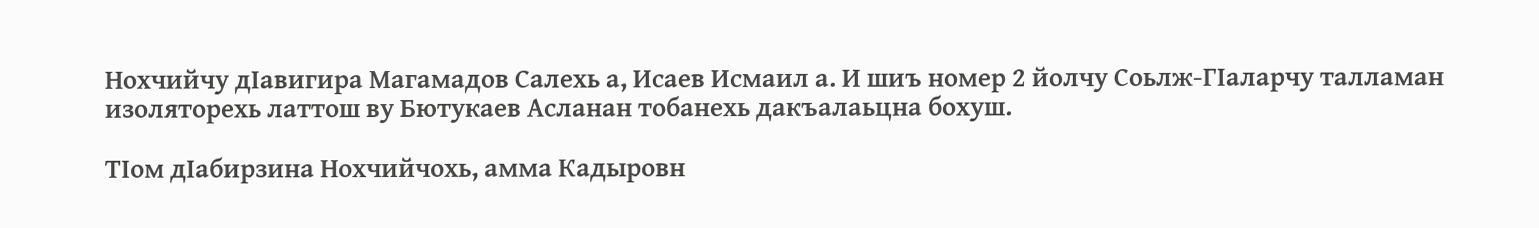Нохчийчу дIавигира Магамадов Салехь а, Исаев Исмаил а. И шиъ номер 2 йолчу Соьлж-ГIаларчу талламан изоляторехь латтош ву Бютукаев Асланан тобанехь дакъалаьцна бохуш.

ТIом дIабирзина Нохчийчохь, амма Кадыровн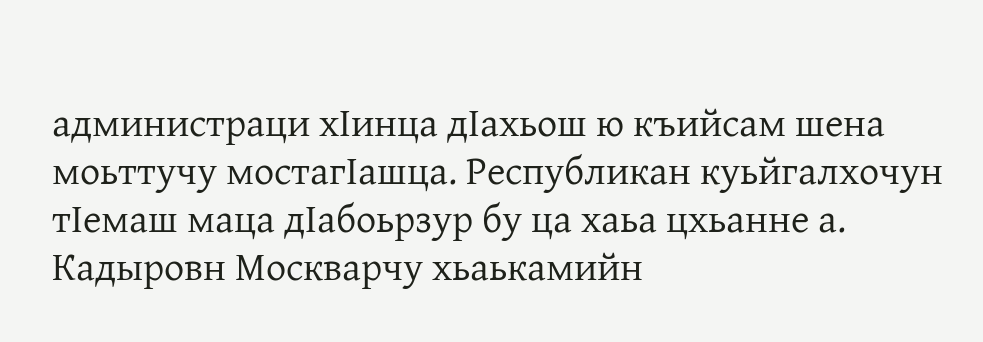администраци хIинца дIахьош ю къийсам шена моьттучу мостагIашца. Республикан куьйгалхочун тIемаш маца дIабоьрзур бу ца хаьа цхьанне а. Кадыровн Москварчу хьаькамийн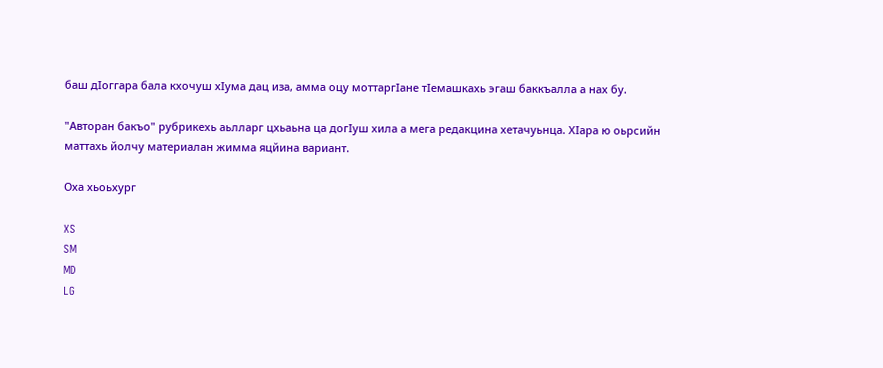баш дIоггара бала кхочуш хIума дац иза, амма оцу моттаргIане тIемашкахь эгаш баккъалла а нах бу.

"Авторан бакъо" рубрикехь аьлларг цхьаьна ца догIуш хила а мега редакцина хетачуьнца. ХIара ю оьрсийн маттахь йолчу материалан жимма яцйина вариант.

Оха хьоьхург

XS
SM
MD
LG